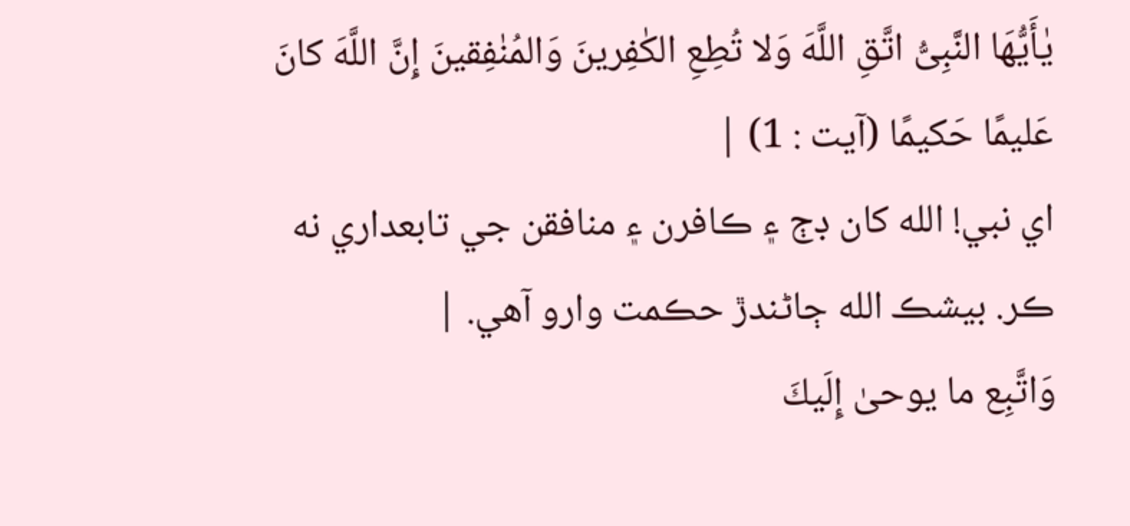يٰأَيُّهَا النَّبِىُّ اتَّقِ اللَّهَ وَلا تُطِعِ الكٰفِرينَ وَالمُنٰفِقينَ إِنَّ اللَّهَ كانَ عَليمًا حَكيمًا (آيت : 1) |
اي نبي! الله کان ڊڄ ۽ ڪافرن ۽ منافقن جي تابعداري نه ڪر. بيشڪ الله ڄاڻندڙ حڪمت وارو آهي. |
وَاتَّبِع ما يوحىٰ إِلَيكَ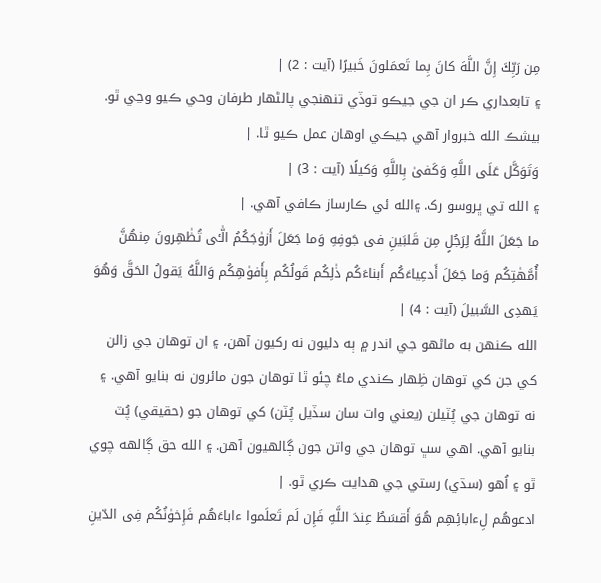مِن رَبِّكَ إِنَّ اللَّهَ كانَ بِما تَعمَلونَ خَبيرًا (آيت : 2) |
۽ تابعداري ڪر ان جي جيڪو توڏي تنهنجي پالڻهار طرفان وحي ڪيو وڃي ٿو. بيشڪ الله خبروار آهي جيڪي اوهان عمل ڪيو ٿا. |
وَتَوَكَّل عَلَى اللَّهِ وَكَفىٰ بِاللَّهِ وَكيلًا (آيت : 3) |
۽ الله تي ڀروسو رک. ۽الله ئي ڪارساز ڪافي آهي. |
ما جَعَلَ اللَّهُ لِرَجُلٍ مِن قَلبَينِ فى جَوفِهِ وَما جَعَلَ أَزوٰجَكُمُ الّٰـٔى تُظٰهِرونَ مِنهُنَّ أُمَّهٰتِكُم وَما جَعَلَ أَدعِياءَكُم أَبناءَكُم ذٰلِكُم قَولُكُم بِأَفوٰهِكُم وَاللَّهُ يَقولُ الحَقَّ وَهُوَ يَهدِى السَّبيلَ (آيت : 4) |
الله ڪنهن به ماڻهو جي اندر ۾ ٻه دليون نه رکيون آهن، ۽ ان توهان جي زالن کي جن کي توهان ظِهار ڪندي ماءُ چئو ٿا توهان جون مائرون نه بنايو آهي. ۽ نه توهان جي پُٽيلن (يعني وات سان سڏيل پُٽن) کي توهان جو (حقيقي) پُٽ بنايو آهي. اهي سڀ توهان جي واتن جون ڳالهيون آهن. ۽ الله حق ڳالهه چوي ٿو ۽ اُهو (سڌي) رستي جي هدايت ڪري ٿو. |
ادعوهُم لِءابائِهِم هُوَ أَقسَطُ عِندَ اللَّهِ فَإِن لَم تَعلَموا ءاباءَهُم فَإِخوٰنُكُم فِى الدّينِ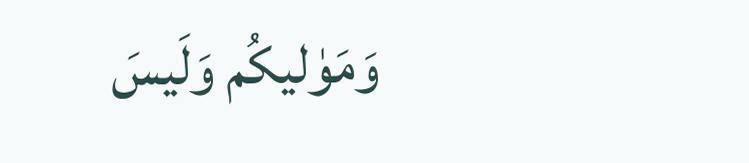وَمَوٰليكُم وَلَيسَ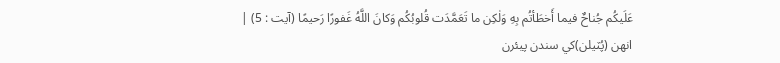عَلَيكُم جُناحٌ فيما أَخطَأتُم بِهِ وَلٰكِن ما تَعَمَّدَت قُلوبُكُم وَكانَ اللَّهُ غَفورًا رَحيمًا (آيت : 5) |
انهن (پُٽيلن)کي سندن پيئرن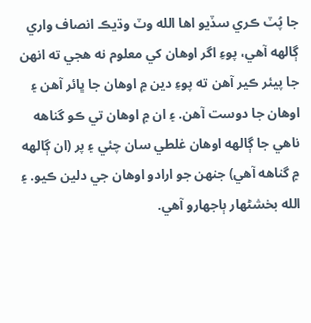جا پُٽ ڪري سڏيو اها الله وٽ وڌيڪ انصاف واري ڳالهه آهي، پوءِ اگر اوهان کي معلوم نه هجي ته انهن جا پيئر ڪير آهن ته پوءِ دين ۾ اوهان جا ڀائر آهن ۽ اوهان جا دوست آهن. ۽ ان ۾ اوهان تي ڪو گناهه ناهي جا ڳالهه اوهان غلطي سان چئي ۽ پر (ان ڳالهه ۾ گناهه آهي) جنهن جو ارادو اوهان جي دلين ڪيو. ۽ الله بخشڻهار ٻاجهارو آهي.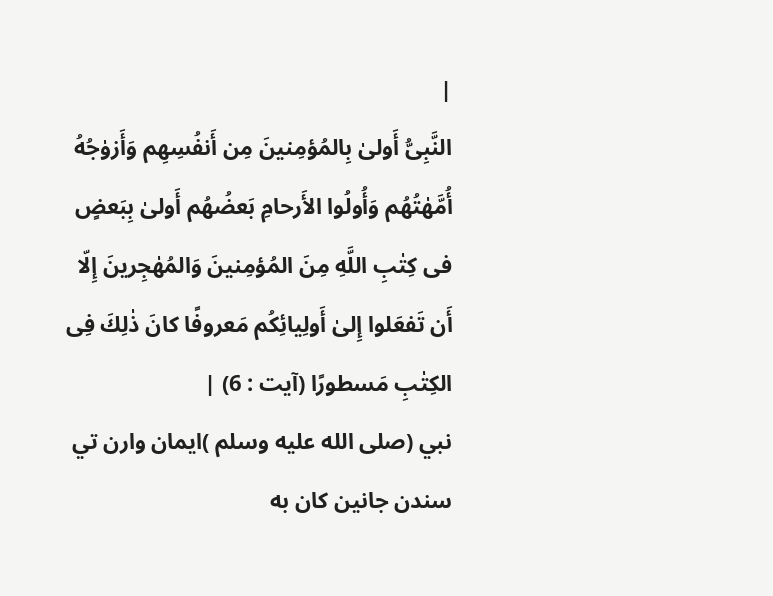|
النَّبِىُّ أَولىٰ بِالمُؤمِنينَ مِن أَنفُسِهِم وَأَزوٰجُهُ أُمَّهٰتُهُم وَأُولُوا الأَرحامِ بَعضُهُم أَولىٰ بِبَعضٍ فى كِتٰبِ اللَّهِ مِنَ المُؤمِنينَ وَالمُهٰجِرينَ إِلّا أَن تَفعَلوا إِلىٰ أَولِيائِكُم مَعروفًا كانَ ذٰلِكَ فِى الكِتٰبِ مَسطورًا (آيت : 6) |
نبي (صلى الله عليه وسلم )ايمان وارن تي سندن جانين کان به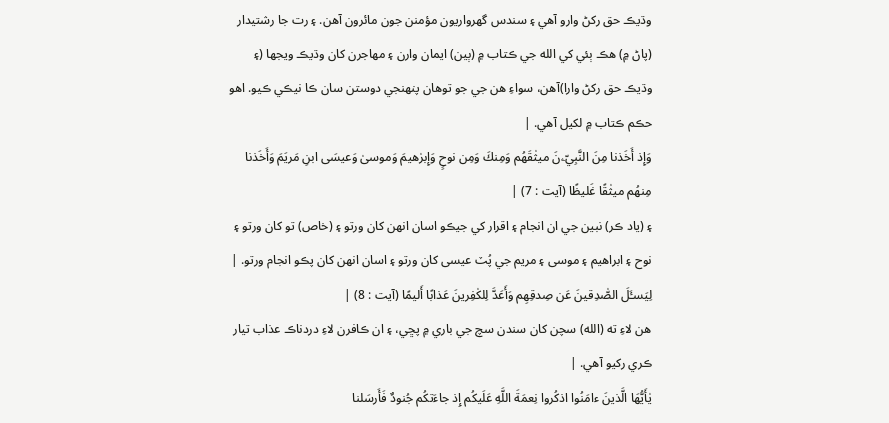وڌيڪ حق رکڻ وارو آهي ۽ سندس گهرواريون مؤمنن جون مائرون آهن. ۽ رت جا رشتيدار (پاڻ ۾) هڪ ٻئي کي الله جي ڪتاب ۾ (ٻين) ايمان وارن ۽ مهاجرن کان وڌيڪ ويجها (۽ وڌيڪ حق رکڻ وارا)آهن، سواءِ هن جي جو توهان پنهنجي دوستن سان ڪا نيڪي ڪيو. اهو حڪم ڪتاب ۾ لکيل آهي. |
وَإِذ أَخَذنا مِنَ النَّبِيّۦنَ ميثٰقَهُم وَمِنكَ وَمِن نوحٍ وَإِبرٰهيمَ وَموسىٰ وَعيسَى ابنِ مَريَمَ وَأَخَذنا مِنهُم ميثٰقًا غَليظًا (آيت : 7) |
۽ (ياد ڪر) نبين جي ان انجام ۽ اقرار کي جيڪو اسان انهن کان ورتو ۽ (خاص) تو کان ورتو ۽ نوح ۽ ابراهيم ۽ موسى ۽ مريم جي پُٽ عيسى کان ورتو ۽ اسان انهن کان پڪو انجام ورتو. |
لِيَسـَٔلَ الصّٰدِقينَ عَن صِدقِهِم وَأَعَدَّ لِلكٰفِرينَ عَذابًا أَليمًا (آيت : 8) |
هن لاءِ ته (الله) سچن کان سندن سچ جي باري ۾ پڇي، ۽ ان ڪافرن لاءِ دردناڪ عذاب تيار ڪري رکيو آهي. |
يٰأَيُّهَا الَّذينَ ءامَنُوا اذكُروا نِعمَةَ اللَّهِ عَلَيكُم إِذ جاءَتكُم جُنودٌ فَأَرسَلنا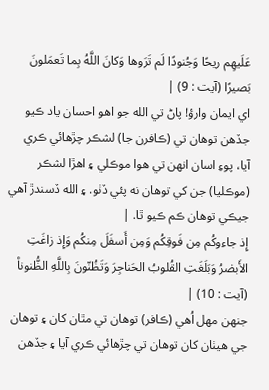عَلَيهِم ريحًا وَجُنودًا لَم تَرَوها وَكانَ اللَّهُ بِما تَعمَلونَ بَصيرًا (آيت : 9) |
اي ايمان وارؤ! پاڻ تي الله جو اهو احسان ياد ڪيو جڏهن توهان تي (ڪافرن جا) لشڪر چڙهائي ڪري آيا، پوءِ اسان انهن تي هوا موڪلي ۽ اهڙا لشڪر (موڪليا) جن کي توهان نه پئي ڏٺو. ۽ الله ڏسندڙ آهي جيڪي توهان ڪم ڪيو ٿا. |
إِذ جاءوكُم مِن فَوقِكُم وَمِن أَسفَلَ مِنكُم وَإِذ زاغَتِ الأَبصٰرُ وَبَلَغَتِ القُلوبُ الحَناجِرَ وَتَظُنّونَ بِاللَّهِ الظُّنونا۠ (آيت : 10) |
جنهن مهل اُهي (ڪافر) توهان تي مٿان کان ۽ توهان جي هيٺان کان توهان تي چڙهائي ڪري آيا ۽ جڏهن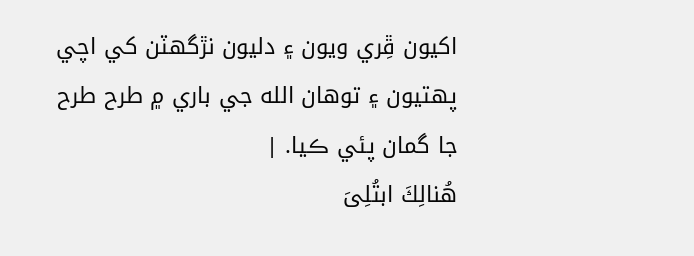اکيون ڦِري ويون ۽ دليون نڙگهٽن کي اچي پهتيون ۽ توهان الله جي باري ۾ طرح طرح جا گمان پئي ڪيا. |
هُنالِكَ ابتُلِىَ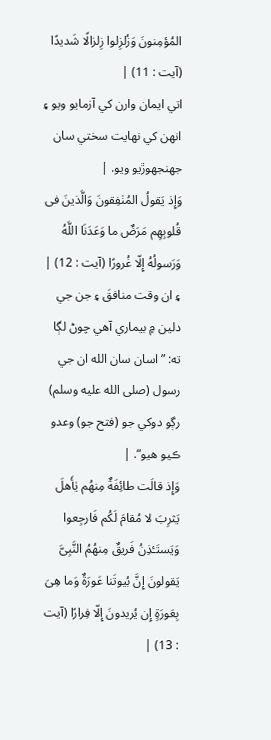المُؤمِنونَ وَزُلزِلوا زِلزالًا شَديدًا (آيت : 11) |
اتي ايمان وارن کي آزمايو ويو ۽ انهن کي نهايت سختي سان جھنجھوڙيو ويو. |
وَإِذ يَقولُ المُنٰفِقونَ وَالَّذينَ فى قُلوبِهِم مَرَضٌ ما وَعَدَنَا اللَّهُ وَرَسولُهُ إِلّا غُرورًا (آيت : 12) |
۽ ان وقت منافقَ ۽ جن جي دلين ۾ بيماري آهي چوڻ لڳا ته: ”اسان سان الله ان جي رسول (صلى الله عليه وسلم) رڳو دوکي جو (فتح جو) وعدو ڪيو هيو“. |
وَإِذ قالَت طائِفَةٌ مِنهُم يٰأَهلَ يَثرِبَ لا مُقامَ لَكُم فَارجِعوا وَيَستَـٔذِنُ فَريقٌ مِنهُمُ النَّبِىَّ يَقولونَ إِنَّ بُيوتَنا عَورَةٌ وَما هِىَ بِعَورَةٍ إِن يُريدونَ إِلّا فِرارًا (آيت : 13) |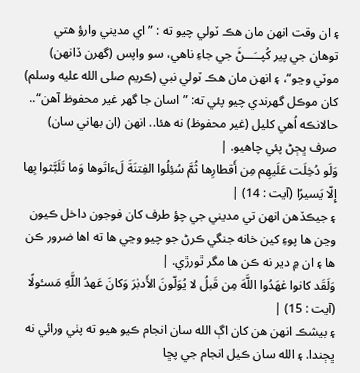۽ ان وقت انهن مان هڪ ٽولي چيو ته : ”اي مديني وارؤ هتي توهان جي پير کُپــَـــڻَ جي جاءِ ناهي، سو واپس (گهرن ڏانهن) موٽي وڃو“، ۽ انهن مان هڪ ٽولي نبي (ڪريم صلى الله عليه وسلم) کان موڪل گهرندي چيو پئي ته: ”اسان جا گهر غير محفوظ آهن“.. حالانڪه اُهي کليل (غير محفوظ) نه هئا.. انهن (ان بهاني سان) صرف ڀڄڻ پئي چاهيو. |
وَلَو دُخِلَت عَلَيهِم مِن أَقطارِها ثُمَّ سُئِلُوا الفِتنَةَ لَءاتَوها وَما تَلَبَّثوا بِها إِلّا يَسيرًا (آيت : 14) |
۽ جيڪڏهن انهن تي مديني جي چؤ طرف کان فوجون داخل ڪيون وڃن ها پوءِ کين خانه جنگي ڪرڻ جو چيو وڃي ها ته اها ضرور ڪن ها ۽ ان ۾ دير نه ڪن ها مگر ٿورڙي. |
وَلَقَد كانوا عٰهَدُوا اللَّهَ مِن قَبلُ لا يُوَلّونَ الأَدبٰرَ وَكانَ عَهدُ اللَّهِ مَسـٔولًا (آيت : 15) |
۽ بيشڪ انهن هن کان اڳ الله سان انجام ڪيو هيو ته پٺي ورائي نه ڀڄندا. ۽ الله سان ڪيل انجام جي پڇا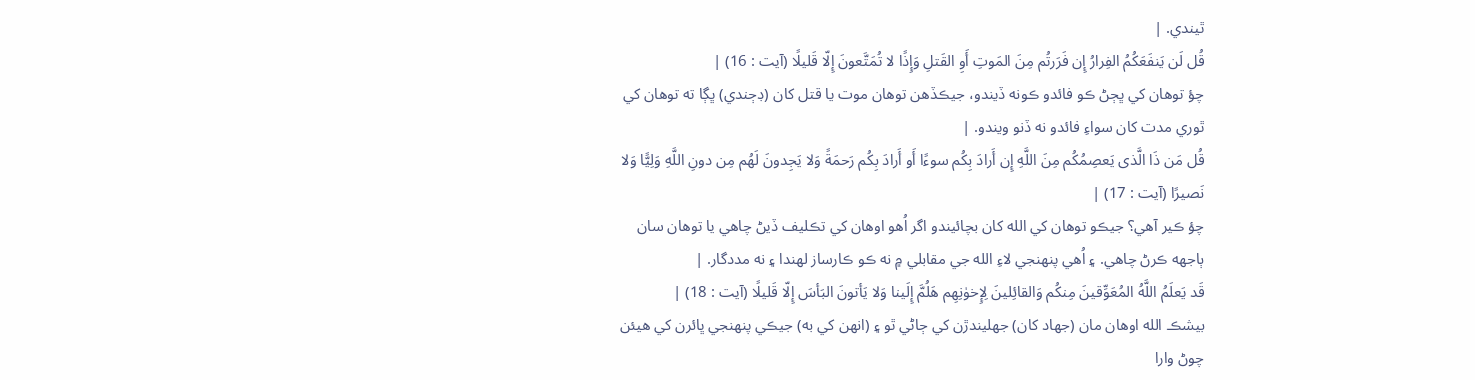ٿيندي. |
قُل لَن يَنفَعَكُمُ الفِرارُ إِن فَرَرتُم مِنَ المَوتِ أَوِ القَتلِ وَإِذًا لا تُمَتَّعونَ إِلّا قَليلًا (آيت : 16) |
چؤ توهان کي ڀڄڻ ڪو فائدو ڪونه ڏيندو، جيڪڏهن توهان موت يا قتل کان (ڊڄندي) ڀڳا ته توهان کي ٿوري مدت کان سواءِ فائدو نه ڏنو ويندو. |
قُل مَن ذَا الَّذى يَعصِمُكُم مِنَ اللَّهِ إِن أَرادَ بِكُم سوءًا أَو أَرادَ بِكُم رَحمَةً وَلا يَجِدونَ لَهُم مِن دونِ اللَّهِ وَلِيًّا وَلا نَصيرًا (آيت : 17) |
چؤ ڪير آهي؟ جيڪو توهان کي الله کان بچائيندو اگر اُهو اوهان کي تڪليف ڏيڻ چاهي يا توهان سان ٻاجهه ڪرڻ چاهي. ۽ اُهي پنهنجي لاءِ الله جي مقابلي ۾ نه ڪو ڪارساز لهندا ۽ نه مددگار. |
قَد يَعلَمُ اللَّهُ المُعَوِّقينَ مِنكُم وَالقائِلينَ لِإِخوٰنِهِم هَلُمَّ إِلَينا وَلا يَأتونَ البَأسَ إِلّا قَليلًا (آيت : 18) |
بيشڪ الله اوهان مان (جهاد کان) جهليندڙن کي ڄاڻي ٿو ۽ (انهن کي به) جيڪي پنهنجي ڀائرن کي هيئن چوڻ وارا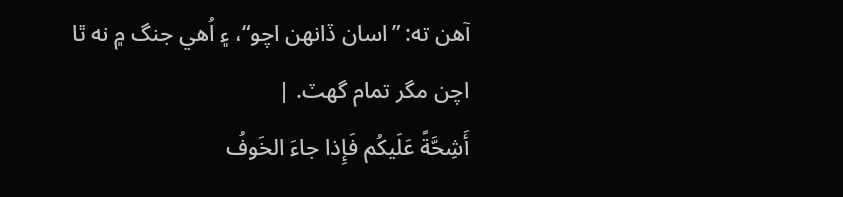آهن ته: ”اسان ڏانهن اچو“، ۽ اُهي جنگ ۾ نه ٿا اچن مگر تمام گهٽ. |
أَشِحَّةً عَلَيكُم فَإِذا جاءَ الخَوفُ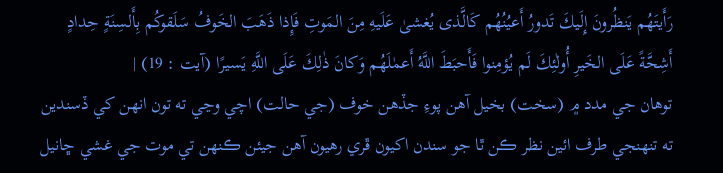رَأَيتَهُم يَنظُرونَ إِلَيكَ تَدورُ أَعيُنُهُم كَالَّذى يُغشىٰ عَلَيهِ مِنَ المَوتِ فَإِذا ذَهَبَ الخَوفُ سَلَقوكُم بِأَلسِنَةٍ حِدادٍ أَشِحَّةً عَلَى الخَيرِ أُولٰئِكَ لَم يُؤمِنوا فَأَحبَطَ اللَّهُ أَعمٰلَهُم وَكانَ ذٰلِكَ عَلَى اللَّهِ يَسيرًا (آيت : 19) |
توهان جي مدد ۾ (سخت) بخيل آهن پوءِ جڏهن خوف (جي حالت) اچي وڃي ته تون انهن کي ڏسندين ته تنهنجي طرف ائين نظر ڪن ٿا جو سندن اکيون ڦري رهيون آهن جيئن ڪنهن تي موت جي غشي ڇانيل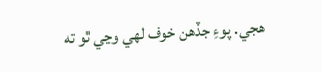هجي. پوءِ جڏهن خوف لهي وڃي ٿو ته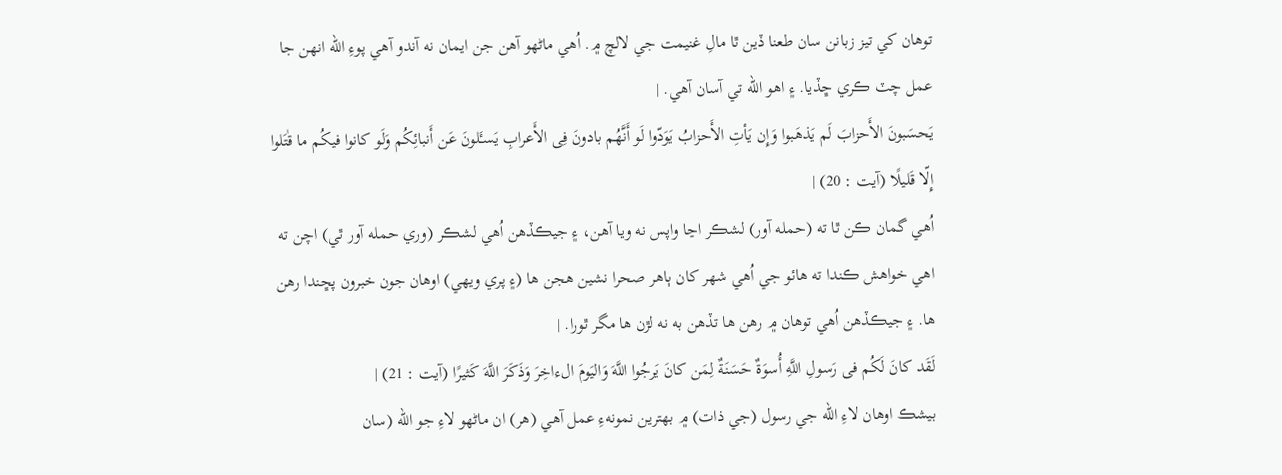توهان کي تيز زبانن سان طعنا ڏين ٿا مالِ غنيمت جي لالچ ۾. اُهي ماڻهو آهن جن ايمان نه آندو آهي پوءِ الله انهن جا عمل چٽ ڪري ڇڏيا. ۽ اهو الله تي آسان آهي. |
يَحسَبونَ الأَحزابَ لَم يَذهَبوا وَإِن يَأتِ الأَحزابُ يَوَدّوا لَو أَنَّهُم بادونَ فِى الأَعرابِ يَسـَٔلونَ عَن أَنبائِكُم وَلَو كانوا فيكُم ما قٰتَلوا إِلّا قَليلًا (آيت : 20) |
اُهي گمان ڪن ٿا ته (حمله آور) لشڪر اڃا واپس نه ويا آهن، ۽ جيڪڏهن اُهي لشڪر (وري حمله آور ٿي) اچن ته اهي خواهش ڪندا ته هائو جي اُهي شهر کان ٻاهر صحرا نشين هجن ها (۽ پري ويهي) اوهان جون خبرون پڇندا رهن ها. ۽ جيڪڏهن اُهي توهان ۾ رهن ها تڏهن به نه لڙن ها مگر ٿورا. |
لَقَد كانَ لَكُم فى رَسولِ اللَّهِ أُسوَةٌ حَسَنَةٌ لِمَن كانَ يَرجُوا اللَّهَ وَاليَومَ الءاخِرَ وَذَكَرَ اللَّهَ كَثيرًا (آيت : 21) |
بيشڪ اوهان لاءِ الله جي رسول (جي ذات) ۾ بهترين نمونهءِ عمل آهي (هر) ان ماڻهو لاءِ جو الله (سان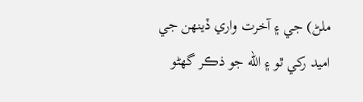ملڻ) جي ۽ آخرت واري ڏينهن جي اميد رکي ٿو ۽ الله جو ذڪر گهڻو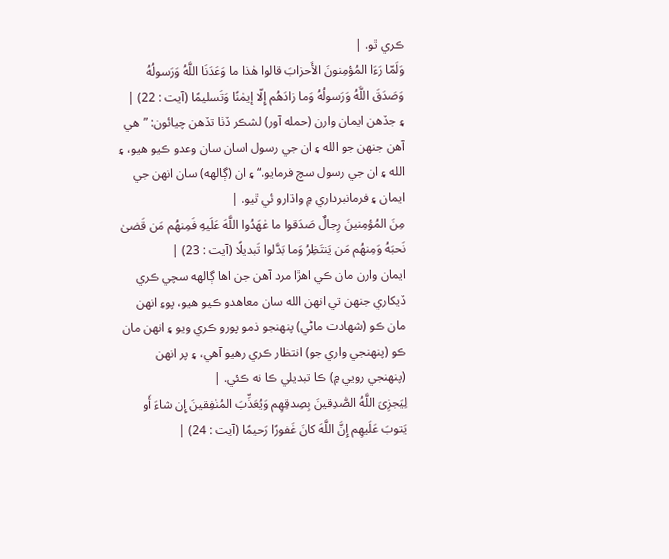ڪري ٿو. |
وَلَمّا رَءَا المُؤمِنونَ الأَحزابَ قالوا هٰذا ما وَعَدَنَا اللَّهُ وَرَسولُهُ وَصَدَقَ اللَّهُ وَرَسولُهُ وَما زادَهُم إِلّا إيمٰنًا وَتَسليمًا (آيت : 22) |
۽ جڏهن ايمان وارن (حمله آور) لشڪر ڏٺا تڏهن چيائون: ”هي آهن جنهن جو الله ۽ ان جي رسول اسان سان وعدو ڪيو هيو، ۽ الله ۽ ان جي رسول سچ فرمايو.“ ۽ ان (ڳالهه) سان انهن جي ايمان ۽ فرمانبرداري ۾ واڌارو ئي ٿيو. |
مِنَ المُؤمِنينَ رِجالٌ صَدَقوا ما عٰهَدُوا اللَّهَ عَلَيهِ فَمِنهُم مَن قَضىٰ نَحبَهُ وَمِنهُم مَن يَنتَظِرُ وَما بَدَّلوا تَبديلًا (آيت : 23) |
ايمان وارن مان ڪي اهڙا مرد آهن جن اها ڳالهه سچي ڪري ڏيکاري جنهن تي انهن الله سان معاهدو ڪيو هيو، پوءِ انهن مان ڪو (شهادت ماڻي) پنهنجو ذمو پورو ڪري ويو ۽ انهن مان ڪو (پنهنجي واري جو) انتظار ڪري رهيو آهي، ۽ پر انهن (پنهنجي رويي ۾) ڪا تبديلي ڪا نه ڪئي. |
لِيَجزِىَ اللَّهُ الصّٰدِقينَ بِصِدقِهِم وَيُعَذِّبَ المُنٰفِقينَ إِن شاءَ أَو يَتوبَ عَلَيهِم إِنَّ اللَّهَ كانَ غَفورًا رَحيمًا (آيت : 24) |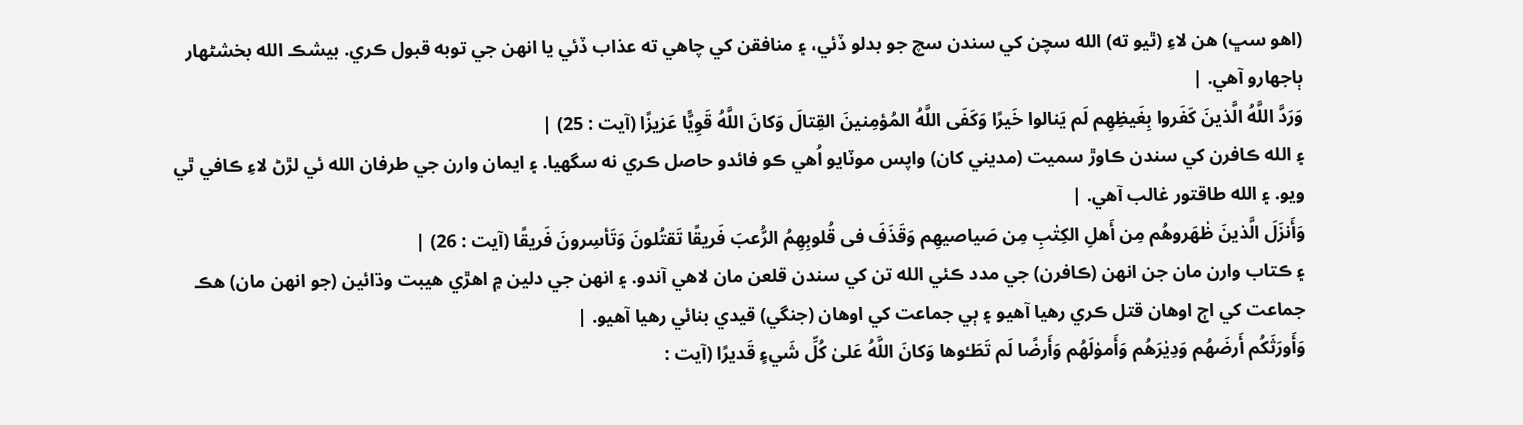(اهو سڀ) هن لاءِ (ٿيو ته) الله سچن کي سندن سچ جو بدلو ڏئي، ۽ منافقن کي چاهي ته عذاب ڏئي يا انهن جي توبه قبول ڪري. بيشڪ الله بخشڻهار ٻاجهارو آهي. |
وَرَدَّ اللَّهُ الَّذينَ كَفَروا بِغَيظِهِم لَم يَنالوا خَيرًا وَكَفَى اللَّهُ المُؤمِنينَ القِتالَ وَكانَ اللَّهُ قَوِيًّا عَزيزًا (آيت : 25) |
۽ الله ڪافرن کي سندن ڪاوڙ سميت (مديني کان) واپس موٽايو اُهي ڪو فائدو حاصل ڪري نه سگهيا. ۽ ايمان وارن جي طرفان الله ئي لڙڻ لاءِ ڪافي ٿي ويو. ۽ الله طاقتور غالب آهي. |
وَأَنزَلَ الَّذينَ ظٰهَروهُم مِن أَهلِ الكِتٰبِ مِن صَياصيهِم وَقَذَفَ فى قُلوبِهِمُ الرُّعبَ فَريقًا تَقتُلونَ وَتَأسِرونَ فَريقًا (آيت : 26) |
۽ ڪتاب وارن مان جن انهن (ڪافرن) جي مدد ڪئي الله تن کي سندن قلعن مان لاهي آندو. ۽ انهن جي دلين ۾ اهڙي هيبت وڌائين (جو انهن مان) هڪ جماعت کي اڄ اوهان قتل ڪري رهيا آهيو ۽ ٻي جماعت کي اوهان (جنگي) قيدي بنائي رهيا آهيو. |
وَأَورَثَكُم أَرضَهُم وَدِيٰرَهُم وَأَموٰلَهُم وَأَرضًا لَم تَطَـٔوها وَكانَ اللَّهُ عَلىٰ كُلِّ شَيءٍ قَديرًا (آيت :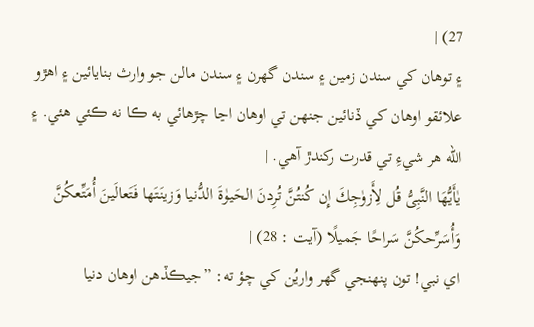27) |
۽ توهان کي سندن زمين ۽ سندن گهرن ۽ سندن مالن جو وارث بنايائين ۽ اهڙو علائقو اوهان کي ڏنائين جنهن تي اوهان اڃا چڙهائي به ڪا نه ڪئي هئي. ۽ الله هر شيءِ تي قدرت رکندڙ آهي. |
يٰأَيُّهَا النَّبِىُّ قُل لِأَزوٰجِكَ إِن كُنتُنَّ تُرِدنَ الحَيوٰةَ الدُّنيا وَزينَتَها فَتَعالَينَ أُمَتِّعكُنَّ وَأُسَرِّحكُنَّ سَراحًا جَميلًا (آيت : 28) |
اي نبي! تون پنهنجي گھر واريُن کي چؤ ته: ”جيڪڏهن اوهان دنيا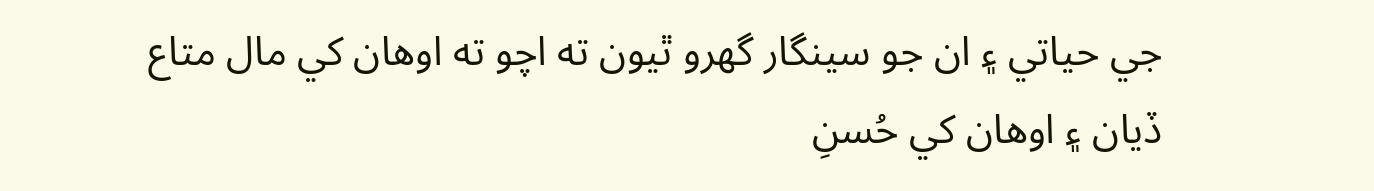جي حياتي ۽ ان جو سينگار گهرو ٿيون ته اچو ته اوهان کي مال متاع ڏيان ۽ اوهان کي حُسنِ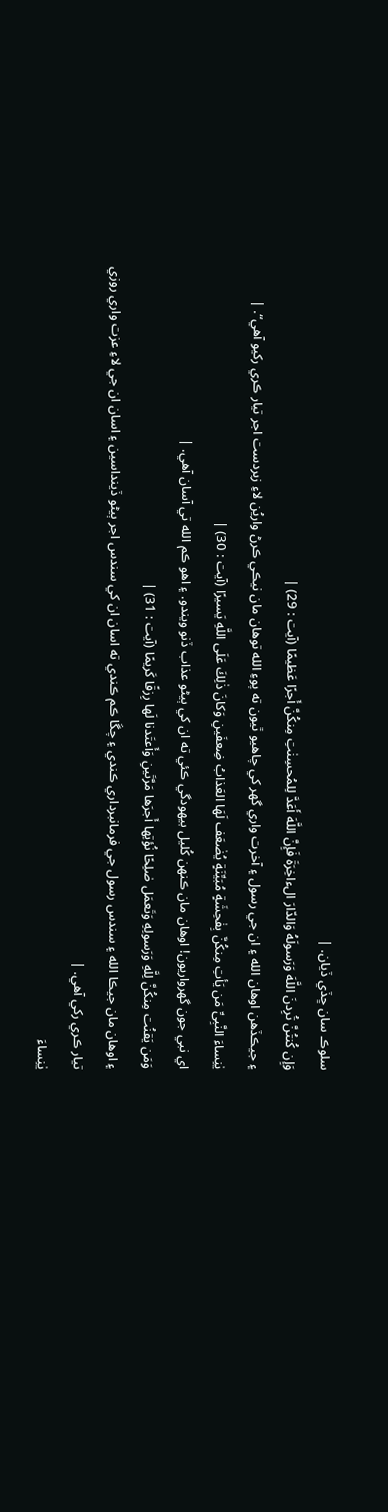سلوڪ سان ڇڏي ڏيان. |
وَإِن كُنتُنَّ تُرِدنَ اللَّهَ وَرَسولَهُ وَالدّارَ الءاخِرَةَ فَإِنَّ اللَّهَ أَعَدَّ لِلمُحسِنٰتِ مِنكُنَّ أَجرًا عَظيمًا (آيت : 29) |
۽ جيڪڏهن اوهان الله ۽ ان جي رسول ۽ آخرت واري گهر کي چاهيو ٿيون ته پوءِ الله توهان مان نيڪي ڪرڻ واريُن لاءِ زبردست اجر تيار ڪري رکيو آهي“. |
يٰنِساءَ النَّبِىِّ مَن يَأتِ مِنكُنَّ بِفٰحِشَةٍ مُبَيِّنَةٍ يُضٰعَف لَهَا العَذابُ ضِعفَينِ وَكانَ ذٰلِكَ عَلَى اللَّهِ يَسيرًا (آيت : 30) |
اي نبي جون گهرواريون! اوهان مان ڪنهن کُليل بيهودگي ڪئي ته ان کي ٻيڻو عذاب ڏنو ويندو. ۽ اهو ڪم الله تي آسان آهي. |
وَمَن يَقنُت مِنكُنَّ لِلَّهِ وَرَسولِهِ وَتَعمَل صٰلِحًا نُؤتِها أَجرَها مَرَّتَينِ وَأَعتَدنا لَها رِزقًا كَريمًا (آيت : 31) |
۽ اوهان مان جيڪا الله ۽ سندس رسول جي فرمانبرداري ڪندي ۽ چڱا ڪم ڪندي ته اسان ان کي سندس اجر ٻيڻو ڏينداسين ۽ اسان ان جي لاءِ عزت واري روزي تيار ڪري رکي آهي. |
يٰنِساءَ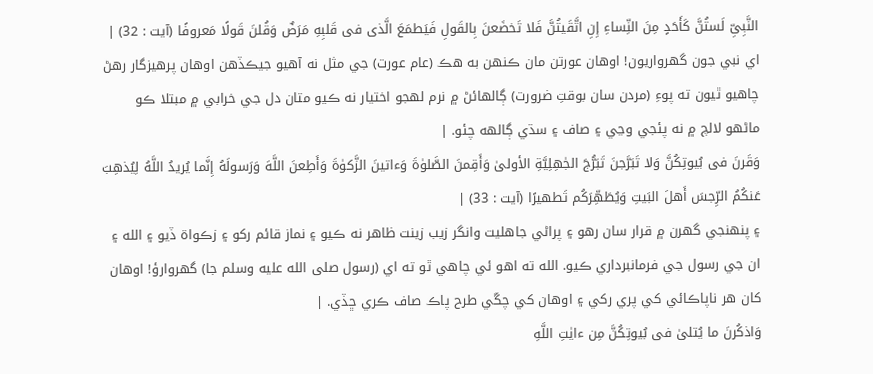النَّبِىِّ لَستُنَّ كَأَحَدٍ مِنَ النِّساءِ إِنِ اتَّقَيتُنَّ فَلا تَخضَعنَ بِالقَولِ فَيَطمَعَ الَّذى فى قَلبِهِ مَرَضٌ وَقُلنَ قَولًا مَعروفًا (آيت : 32) |
اي نبي جون گهرواريون! اوهان عورتن مان ڪنهن به هڪ (عام عورت) جي مثل نه آهيو جيڪڏهن اوهان پرهيزگار رهڻ چاهيو ٿيون ته پوءِ (مردن سان بوقتِ ضرورت) ڳالهائڻ ۾ نرم لهجو اختيار نه ڪيو متان دل جي خرابي ۾ مبتلا ڪو ماڻهو لالچ ۾ نه پئجي وڃي ۽ صاف ۽ سڌي ڳالهه چئو. |
وَقَرنَ فى بُيوتِكُنَّ وَلا تَبَرَّجنَ تَبَرُّجَ الجٰهِلِيَّةِ الأولىٰ وَأَقِمنَ الصَّلوٰةَ وَءاتينَ الزَّكوٰةَ وَأَطِعنَ اللَّهَ وَرَسولَهُ إِنَّما يُريدُ اللَّهُ لِيُذهِبَ عَنكُمُ الرِّجسَ أَهلَ البَيتِ وَيُطَهِّرَكُم تَطهيرًا (آيت : 33) |
۽ پنهنجي گهرن ۾ قرار سان رهو ۽ پراڻي جاهليت وانگر زيب زينت ظاهر نه ڪيو ۽ نماز قائم رکو ۽ زڪواة ڏيو ۽ الله ۽ ان جي رسول جي فرمانبرداري ڪيو. الله ته اهو ئي چاهي ٿو ته اي (رسول صلى الله عليه وسلم جا) گهروارؤ! اوهان کان هر ناپاڪائي کي پري رکي ۽ اوهان کي چڱي طرح پاڪ صاف ڪري ڇڏي. |
وَاذكُرنَ ما يُتلىٰ فى بُيوتِكُنَّ مِن ءايٰتِ اللَّهِ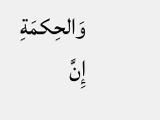وَالحِكمَةِ إِنَّ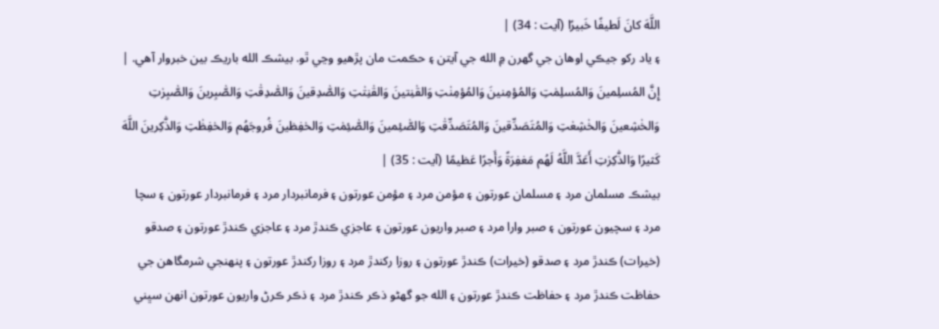اللَّهَ كانَ لَطيفًا خَبيرًا (آيت : 34) |
۽ ياد رکو جيڪي اوهان جي گهرن ۾ الله جي آيتن ۽ حڪمت مان پڙهيو وڃي ٿو. بيشڪ الله باريڪ بين خبروار آهي. |
إِنَّ المُسلِمينَ وَالمُسلِمٰتِ وَالمُؤمِنينَ وَالمُؤمِنٰتِ وَالقٰنِتينَ وَالقٰنِتٰتِ وَالصّٰدِقينَ وَالصّٰدِقٰتِ وَالصّٰبِرينَ وَالصّٰبِرٰتِ وَالخٰشِعينَ وَالخٰشِعٰتِ وَالمُتَصَدِّقينَ وَالمُتَصَدِّقٰتِ وَالصّٰئِمينَ وَالصّٰئِمٰتِ وَالحٰفِظينَ فُروجَهُم وَالحٰفِظٰتِ وَالذّٰكِرينَ اللَّهَ كَثيرًا وَالذّٰكِرٰتِ أَعَدَّ اللَّهُ لَهُم مَغفِرَةً وَأَجرًا عَظيمًا (آيت : 35) |
بيشڪ مسلمان مرد ۽ مسلمان عورتون ۽ مؤمن مرد ۽ مؤمن عورتون ۽ فرمانبردار مرد ۽ فرمانبردار عورتون ۽ سچا مرد ۽ سچيون عورتون ۽ صبر وارا مرد ۽ صبر واريون عورتون ۽ عاجزي ڪندڙ مرد ۽ عاجزي ڪندڙ عورتون ۽ صدقو (خيرات) ڪندڙ مرد ۽ صدقو (خيرات) ڪندڙ عورتون ۽ روزا رکندڙ مرد ۽ روزا رکندڙ عورتون ۽ پنهنجي شرمگاهن جي حفاظت ڪندڙ مرد ۽ حفاظت ڪندڙ عورتون ۽ الله جو گھڻو ذڪر ڪندڙ مرد ۽ ذڪر ڪرڻ واريون عورتون انهن سڀني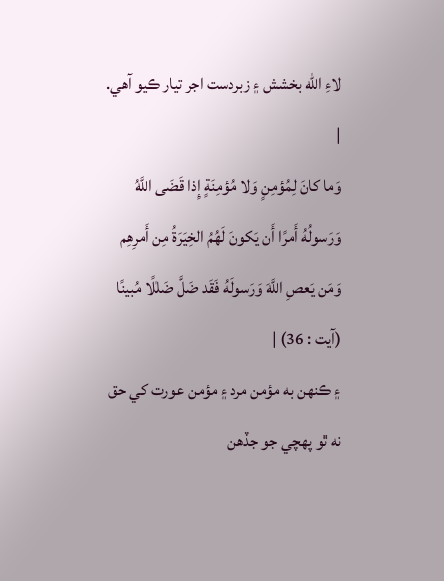لاءِ الله بخشش ۽ زبردست اجر تيار ڪيو آهي. |
وَما كانَ لِمُؤمِنٍ وَلا مُؤمِنَةٍ إِذا قَضَى اللَّهُ وَرَسولُهُ أَمرًا أَن يَكونَ لَهُمُ الخِيَرَةُ مِن أَمرِهِم وَمَن يَعصِ اللَّهَ وَرَسولَهُ فَقَد ضَلَّ ضَلٰلًا مُبينًا (آيت : 36) |
۽ ڪنهن به مؤمن مرد ۽ مؤمن عورت کي حق نه ٿو پهچي جو جڏهن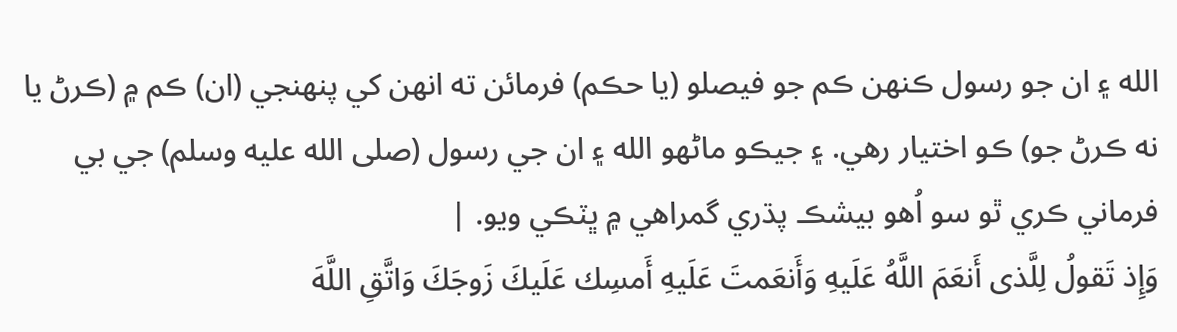الله ۽ ان جو رسول ڪنهن ڪم جو فيصلو (يا حڪم) فرمائن ته انهن کي پنهنجي (ان) ڪم ۾ (ڪرڻ يا نه ڪرڻ جو) ڪو اختيار رهي. ۽ جيڪو ماڻهو الله ۽ ان جي رسول (صلى الله عليه وسلم) جي بي فرماني ڪري ٿو سو اُهو بيشڪ پڌري گمراهي ۾ ڀٽڪي ويو. |
وَإِذ تَقولُ لِلَّذى أَنعَمَ اللَّهُ عَلَيهِ وَأَنعَمتَ عَلَيهِ أَمسِك عَلَيكَ زَوجَكَ وَاتَّقِ اللَّهَ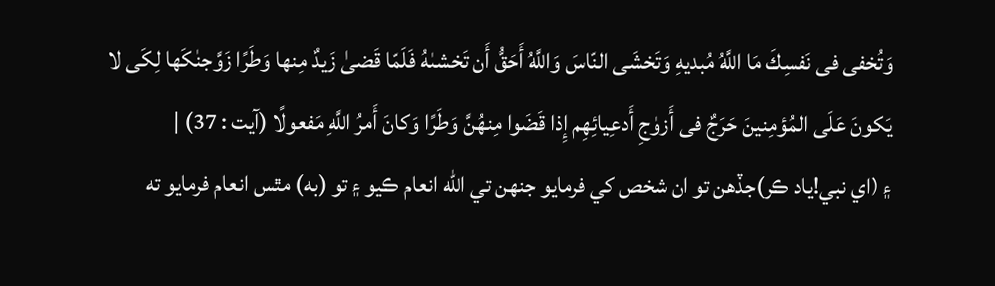وَتُخفى فى نَفسِكَ مَا اللَّهُ مُبديهِ وَتَخشَى النّاسَ وَاللَّهُ أَحَقُّ أَن تَخشىٰهُ فَلَمّا قَضىٰ زَيدٌ مِنها وَطَرًا زَوَّجنٰكَها لِكَى لا يَكونَ عَلَى المُؤمِنينَ حَرَجٌ فى أَزوٰجِ أَدعِيائِهِم إِذا قَضَوا مِنهُنَّ وَطَرًا وَكانَ أَمرُ اللَّهِ مَفعولًا (آيت : 37) |
۽ (اي نبي!ياد ڪر)جڏهن تو ان شخص کي فرمايو جنهن تي الله انعام ڪيو ۽ تو (به) مٿس انعام فرمايو ته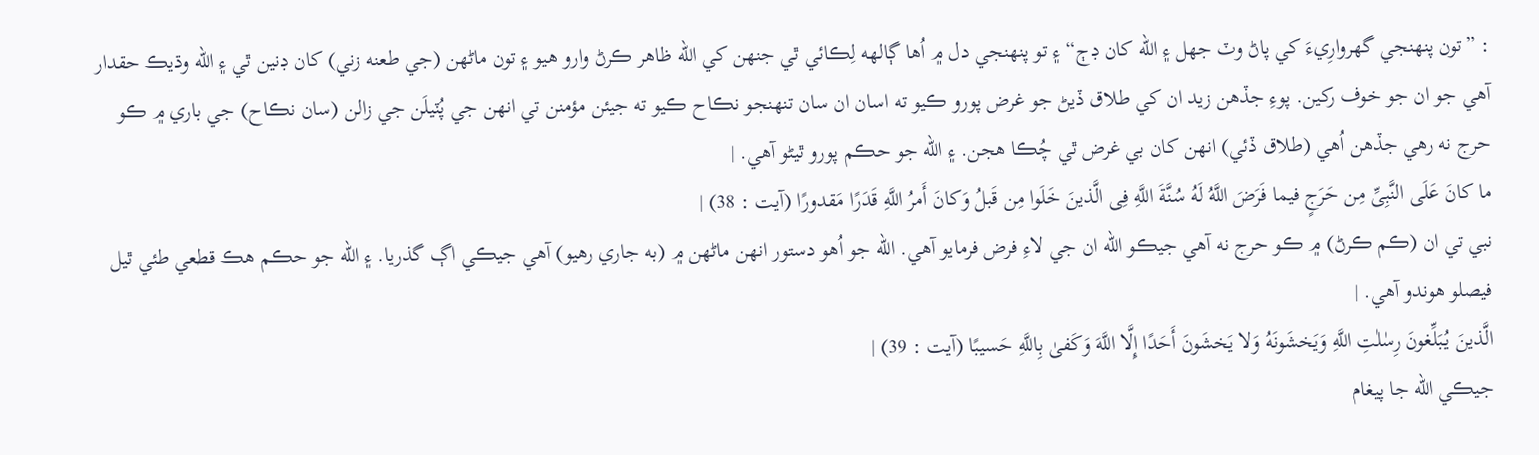: ”تون پنهنجي گھروارِيءَ کي پاڻ وٽ جهل ۽ الله کان ڊڄ“ ۽ تو پنهنجي دل ۾ اُها ڳالهه لِڪائي ٿي جنهن کي الله ظاهر ڪرڻ وارو هيو ۽ تون ماڻهن (جي طعنه زني) کان ڊنين ٿي ۽ الله وڌيڪ حقدار آهي جو ان جو خوف رکين. پوءِ جڏهن زيد ان کي طلاق ڏيڻ جو غرض پورو ڪيو ته اسان ان سان تنهنجو نڪاح ڪيو ته جيئن مؤمنن تي انهن جي پُٽيلَن جي زالن (سان نڪاح) جي باري ۾ ڪو حرج نه رهي جڏهن اُهي (طلاق ڏئي) انهن کان بي غرض ٿي چُڪا هجن. ۽ الله جو حڪم پورو ٿيڻو آهي. |
ما كانَ عَلَى النَّبِىِّ مِن حَرَجٍ فيما فَرَضَ اللَّهُ لَهُ سُنَّةَ اللَّهِ فِى الَّذينَ خَلَوا مِن قَبلُ وَكانَ أَمرُ اللَّهِ قَدَرًا مَقدورًا (آيت : 38) |
نبي تي ان (ڪم ڪرڻ) ۾ ڪو حرج نه آهي جيڪو الله ان جي لاءِ فرض فرمايو آهي. الله جو اُهو دستور انهن ماڻهن ۾ (به جاري رهيو) آهي جيڪي اڳ گذريا. ۽ الله جو حڪم هڪ قطعي طئي ٿيل فيصلو هوندو آهي. |
الَّذينَ يُبَلِّغونَ رِسٰلٰتِ اللَّهِ وَيَخشَونَهُ وَلا يَخشَونَ أَحَدًا إِلَّا اللَّهَ وَكَفىٰ بِاللَّهِ حَسيبًا (آيت : 39) |
جيڪي الله جا پيغام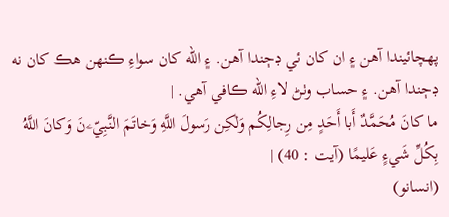پهچائيندا آهن ۽ ان کان ئي ڊڄندا آهن. ۽ الله کان سواءِ ڪنهن هڪ کان نه ڊڄندا آهن. ۽ حساب وٺڻ لاءِ الله ڪافي آهي. |
ما كانَ مُحَمَّدٌ أَبا أَحَدٍ مِن رِجالِكُم وَلٰكِن رَسولَ اللَّهِ وَخاتَمَ النَّبِيّۦنَ وَكانَ اللَّهُ بِكُلِّ شَيءٍ عَليمًا (آيت : 40) |
(انسانو)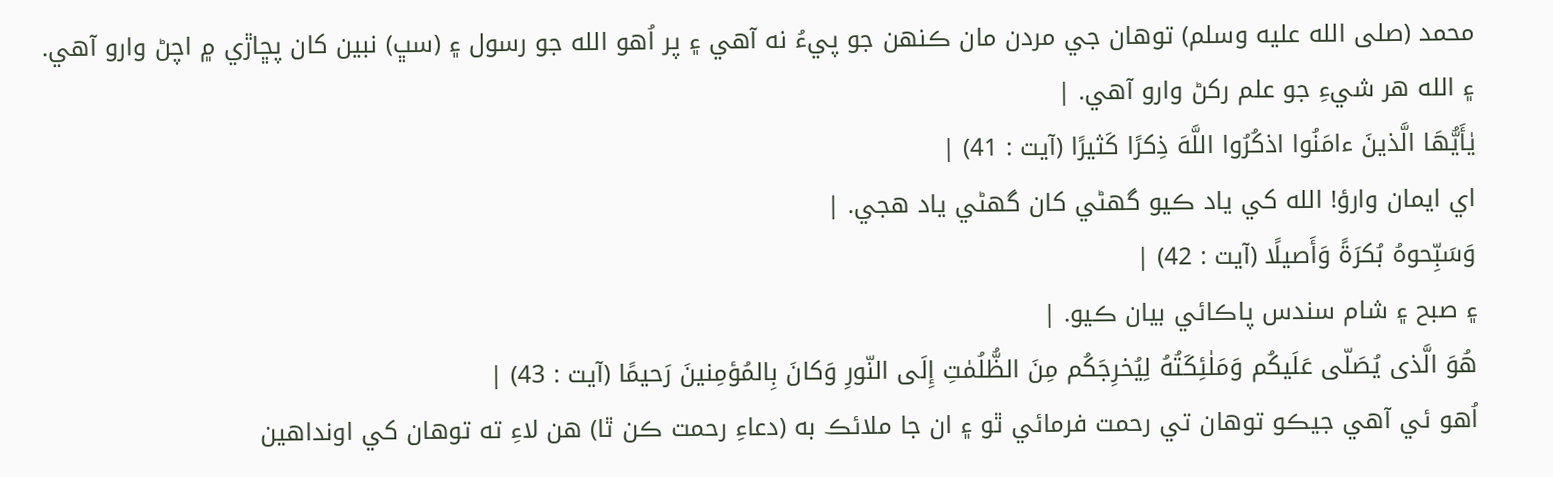محمد (صلى الله عليه وسلم) توهان جي مردن مان ڪنهن جو پيءُ نه آهي ۽ پر اُهو الله جو رسول ۽ (سڀ) نبين کان پڇاڙي ۾ اچڻ وارو آهي. ۽ الله هر شيءِ جو علم رکڻ وارو آهي. |
يٰأَيُّهَا الَّذينَ ءامَنُوا اذكُرُوا اللَّهَ ذِكرًا كَثيرًا (آيت : 41) |
اي ايمان وارؤ! الله کي ياد ڪيو گهڻي کان گهڻي ياد هجي. |
وَسَبِّحوهُ بُكرَةً وَأَصيلًا (آيت : 42) |
۽ صبح ۽ شام سندس پاڪائي بيان ڪيو. |
هُوَ الَّذى يُصَلّى عَلَيكُم وَمَلٰئِكَتُهُ لِيُخرِجَكُم مِنَ الظُّلُمٰتِ إِلَى النّورِ وَكانَ بِالمُؤمِنينَ رَحيمًا (آيت : 43) |
اُهو ئي آهي جيڪو توهان تي رحمت فرمائي ٿو ۽ ان جا ملائڪ به (دعاءِ رحمت ڪن ٿا) هن لاءِ ته توهان کي اونداهين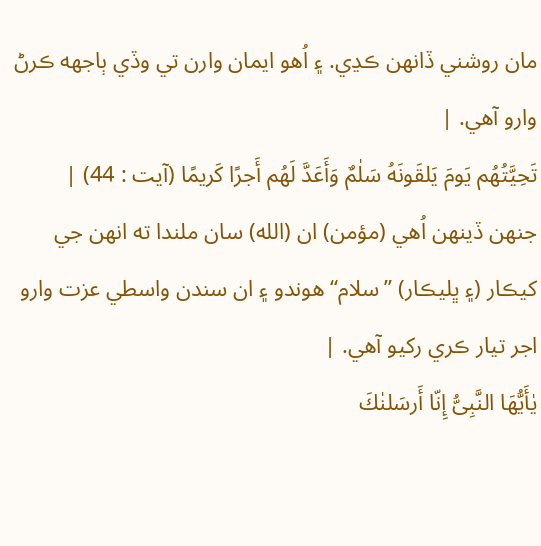مان روشني ڏانهن ڪڍي. ۽ اُهو ايمان وارن تي وڏي ٻاجهه ڪرڻ وارو آهي. |
تَحِيَّتُهُم يَومَ يَلقَونَهُ سَلٰمٌ وَأَعَدَّ لَهُم أَجرًا كَريمًا (آيت : 44) |
جنهن ڏينهن اُهي (مؤمن) ان (الله) سان ملندا ته انهن جي کيڪار (۽ ڀليڪار) ”سلام“ هوندو ۽ ان سندن واسطي عزت وارو اجر تيار ڪري رکيو آهي. |
يٰأَيُّهَا النَّبِىُّ إِنّا أَرسَلنٰكَ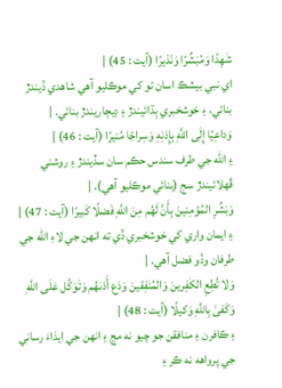شٰهِدًا وَمُبَشِّرًا وَنَذيرًا (آيت : 45) |
اي نبي بيشڪ اسان تو کي موڪليو آهي شاهدي ڏيندڙ بنائي، ۽ خوشخبري ٻڌائيندڙ ۽ ڊيڄاريندڙ بنائي. |
وَداعِيًا إِلَى اللَّهِ بِإِذنِهِ وَسِراجًا مُنيرًا (آيت : 46) |
۽ الله جي طرف سندس حڪم سان سڏيندڙ ۽ روشني ڦهلائيندڙ سج (بنائي موڪليو آهي). |
وَبَشِّرِ المُؤمِنينَ بِأَنَّ لَهُم مِنَ اللَّهِ فَضلًا كَبيرًا (آيت : 47) |
۽ ايمان واري کي خوشخبري ڏي ته انهن جي لاءِ الله جي طرفان وڏو فضل آهي. |
وَلا تُطِعِ الكٰفِرينَ وَالمُنٰفِقينَ وَدَع أَذىٰهُم وَتَوَكَّل عَلَى اللَّهِ وَكَفىٰ بِاللَّهِ وَكيلًا (آيت : 48) |
۽ ڪافرن ۽ منافقن جو چيو نه مڃ ۽ انهن جي ايذاءَ رساني جي پرواهه نه ڪر ۽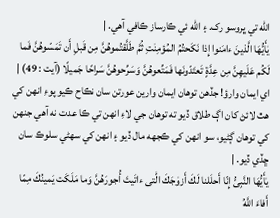الله تي ڀروسو رک. ۽ الله ئي ڪارساز ڪافي آهي. |
يٰأَيُّهَا الَّذينَ ءامَنوا إِذا نَكَحتُمُ المُؤمِنٰتِ ثُمَّ طَلَّقتُموهُنَّ مِن قَبلِ أَن تَمَسّوهُنَّ فَما لَكُم عَلَيهِنَّ مِن عِدَّةٍ تَعتَدّونَها فَمَتِّعوهُنَّ وَسَرِّحوهُنَّ سَراحًا جَميلًا (آيت : 49) |
اي ايمان وارؤ! جڏهن توهان ايمان وارين عورتن سان نڪاح ڪيو پوءِ انهن کي هٿ لائڻ کان اڳ طلاق ڏيو ته توهان جي لاءِ انهن تي ڪا عدت نه آهي جنهن کي توهان ڳڻيو، سو انهن کي ڪجهه مال ڏيو ۽ انهن کي سهڻي سلوڪ سان ڇڏي ڏيو. |
يٰأَيُّهَا النَّبِىُّ إِنّا أَحلَلنا لَكَ أَزوٰجَكَ الّٰتى ءاتَيتَ أُجورَهُنَّ وَما مَلَكَت يَمينُكَ مِمّا أَفاءَ اللَّهُ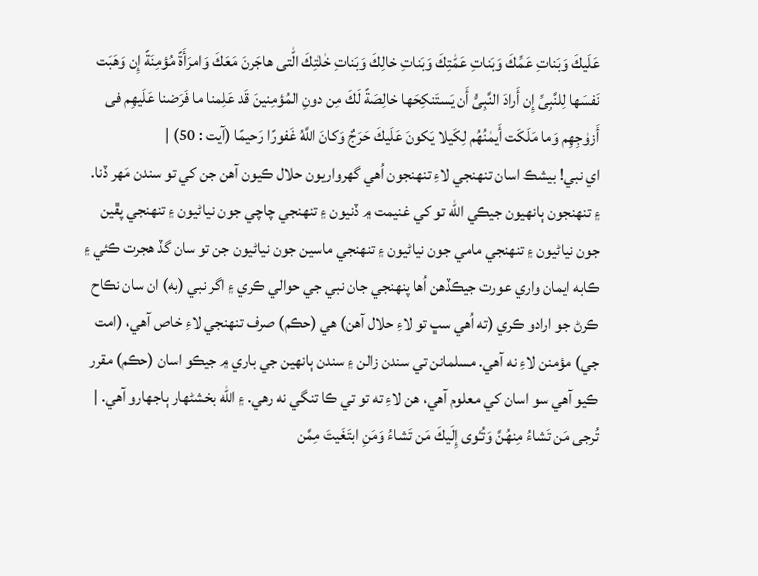عَلَيكَ وَبَناتِ عَمِّكَ وَبَناتِ عَمّٰتِكَ وَبَناتِ خالِكَ وَبَناتِ خٰلٰتِكَ الّٰتى هاجَرنَ مَعَكَ وَامرَأَةً مُؤمِنَةً إِن وَهَبَت نَفسَها لِلنَّبِىِّ إِن أَرادَ النَّبِىُّ أَن يَستَنكِحَها خالِصَةً لَكَ مِن دونِ المُؤمِنينَ قَد عَلِمنا ما فَرَضنا عَلَيهِم فى أَزوٰجِهِم وَما مَلَكَت أَيمٰنُهُم لِكَيلا يَكونَ عَلَيكَ حَرَجٌ وَكانَ اللَّهُ غَفورًا رَحيمًا (آيت : 50) |
اي نبي! بيشڪ اسان تنهنجي لاءِ تنهنجون اُهي گهرواريون حلال ڪيون آهن جن کي تو سندن مَهر ڏنا. ۽ تنهنجون ٻانهيون جيڪي الله تو کي غنيمت ۾ ڏنيون ۽ تنهنجي چاچي جون نياڻيون ۽ تنهنجي پڦين جون نياڻيون ۽ تنهنجي مامي جون نياڻيون ۽ تنهنجي ماسين جون نياڻيون جن تو سان گڏ هجرت ڪئي ۽ ڪابه ايمان واري عورت جيڪڏهن اُها پنهنجي جان نبي جي حوالي ڪري ۽ اگر نبي (به) ان سان نڪاح ڪرڻ جو ارادو ڪري (ته اُهي سڀ تو لاءِ حلال آهن) هي (حڪم) صرف تنهنجي لاءِ خاص آهي، (امت جي) مؤمنن لاءِ نه آهي. مسلمانن تي سندن زالن ۽ سندن ٻانهين جي باري ۾ جيڪو اسان (حڪم) مقرر ڪيو آهي سو اسان کي معلوم آهي، هن لاءِ ته تو تي ڪا تنگي نه رهي. ۽ الله بخشڻهار ٻاجهارو آهي. |
تُرجى مَن تَشاءُ مِنهُنَّ وَتُـٔوى إِلَيكَ مَن تَشاءُ وَمَنِ ابتَغَيتَ مِمَّن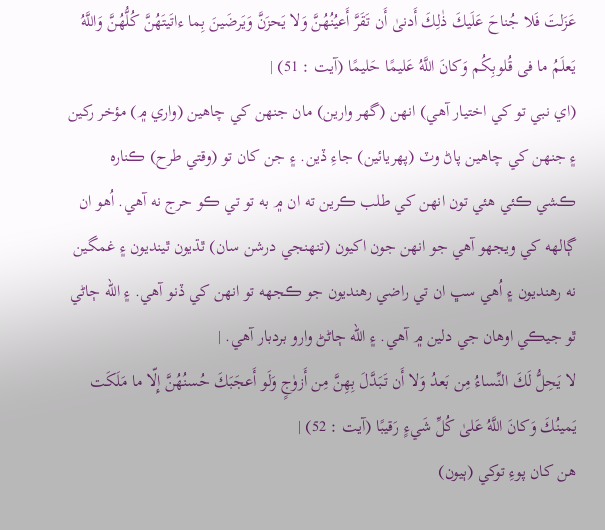عَزَلتَ فَلا جُناحَ عَلَيكَ ذٰلِكَ أَدنىٰ أَن تَقَرَّ أَعيُنُهُنَّ وَلا يَحزَنَّ وَيَرضَينَ بِما ءاتَيتَهُنَّ كُلُّهُنَّ وَاللَّهُ يَعلَمُ ما فى قُلوبِكُم وَكانَ اللَّهُ عَليمًا حَليمًا (آيت : 51) |
(اي نبي تو کي اختيار آهي) انهن (گهر وارين) مان جنهن کي چاهين (واري ۾) مؤخر رکين ۽ جنهن کي چاهين پاڻ وٽ (پهريائين) جاءِ ڏين. ۽ جن کان تو (وقتي طرح) ڪناره ڪشي ڪئي هئي تون انهن کي طلب ڪرين ته ان ۾ به تو تي ڪو حرج نه آهي. اُهو ان ڳالهه کي ويجهو آهي جو انهن جون اکيون (تنهنجي درشن سان) ٿڌيون ٿينديون ۽ غمگين نه رهنديون ۽ اُهي سڀ ان تي راضي رهنديون جو ڪجهه تو انهن کي ڏنو آهي. ۽ الله ڄاڻي ٿو جيڪي اوهان جي دلين ۾ آهي. ۽ الله ڄاڻڻ وارو بردبار آهي. |
لا يَحِلُّ لَكَ النِّساءُ مِن بَعدُ وَلا أَن تَبَدَّلَ بِهِنَّ مِن أَزوٰجٍ وَلَو أَعجَبَكَ حُسنُهُنَّ إِلّا ما مَلَكَت يَمينُكَ وَكانَ اللَّهُ عَلىٰ كُلِّ شَيءٍ رَقيبًا (آيت : 52) |
هن کان پوءِ توکي (ٻيون)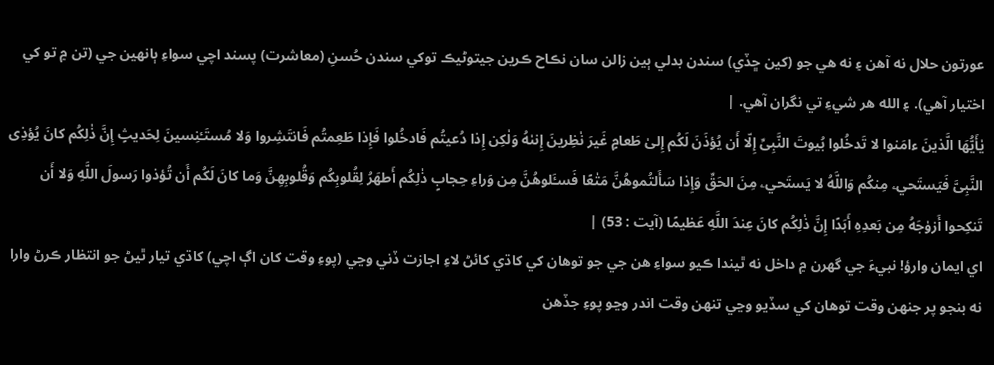عورتون حلال نه آهن ۽ نه هي جو (کين ڇڏي) سندن بدلي ٻين زالن سان نڪاح ڪرين جيتوڻيڪ توکي سندن حُسنِ (معاشرت) پسند اچي سواءِ ٻانهين جي (تن ۾ تو کي اختيار آهي). ۽ الله هر شيءِ تي نگران آهي. |
يٰأَيُّهَا الَّذينَ ءامَنوا لا تَدخُلوا بُيوتَ النَّبِىِّ إِلّا أَن يُؤذَنَ لَكُم إِلىٰ طَعامٍ غَيرَ نٰظِرينَ إِنىٰهُ وَلٰكِن إِذا دُعيتُم فَادخُلوا فَإِذا طَعِمتُم فَانتَشِروا وَلا مُستَـٔنِسينَ لِحَديثٍ إِنَّ ذٰلِكُم كانَ يُؤذِى النَّبِىَّ فَيَستَحيۦ مِنكُم وَاللَّهُ لا يَستَحيۦ مِنَ الحَقِّ وَإِذا سَأَلتُموهُنَّ مَتٰعًا فَسـَٔلوهُنَّ مِن وَراءِ حِجابٍ ذٰلِكُم أَطهَرُ لِقُلوبِكُم وَقُلوبِهِنَّ وَما كانَ لَكُم أَن تُؤذوا رَسولَ اللَّهِ وَلا أَن تَنكِحوا أَزوٰجَهُ مِن بَعدِهِ أَبَدًا إِنَّ ذٰلِكُم كانَ عِندَ اللَّهِ عَظيمًا (آيت : 53) |
اي ايمان وارؤ! نبيءَ جي گهرن ۾ داخل نه ٿيندا ڪيو سواءِ هن جي جو توهان کي کاڌي کائڻ لاءِ اجازت ڏني وڃي (پوءِ وقت کان اڳ اچي) کاڌي تيار ٿيڻ جو انتظار ڪرڻ وارا نه بنجو پر جنهن وقت توهان کي سڏيو وڃي تنهن وقت اندر وڃو پوءِ جڏهن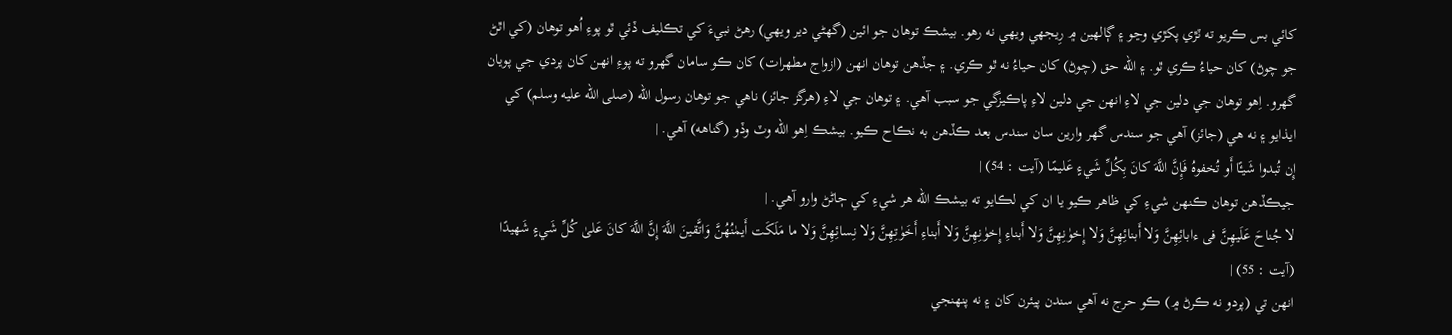کائي بس ڪريو ته ٽڙي پکڙي وڃو ۽ ڳالهين ۾ رِيجهي ويهي نه رهو. بيشڪ توهان جو ائين (گهڻي دير ويهي) رهڻ نبيءَ کي تڪليف ڏئي ٿو پوءِ اُهو توهان (کي اٿڻ جو چوڻ) کان حياءُ ڪري ٿو. ۽ الله حق (چوڻ) کان حياءُ نه ٿو ڪري. ۽ جڏهن توهان انهن (ازواج مطهرات) کان ڪو سامان گهرو ته پوءِ انهن کان پردي جي پويان گهرو. اِهو توهان جي دلين جي لاءِ انهن جي دلين لاءِ پاڪيزگي جو سبب آهي. ۽ توهان جي لاءِ (هرگز جائز) ناهي جو توهان رسول الله (صلى الله عليه وسلم) کي ايذايو ۽ نه هي (جائز) آهي جو سندس گهر وارين سان سندس بعد ڪڏهن به نڪاح ڪيو. بيشڪ اِهو الله وٽ وڏو (گناهه) آهي. |
إِن تُبدوا شَيـًٔا أَو تُخفوهُ فَإِنَّ اللَّهَ كانَ بِكُلِّ شَيءٍ عَليمًا (آيت : 54) |
جيڪڏهن توهان ڪنهن شيءِ کي ظاهر ڪيو يا ان کي لڪايو ته بيشڪ الله هر شيءِ کي ڄاڻڻ وارو آهي. |
لا جُناحَ عَلَيهِنَّ فى ءابائِهِنَّ وَلا أَبنائِهِنَّ وَلا إِخوٰنِهِنَّ وَلا أَبناءِ إِخوٰنِهِنَّ وَلا أَبناءِ أَخَوٰتِهِنَّ وَلا نِسائِهِنَّ وَلا ما مَلَكَت أَيمٰنُهُنَّ وَاتَّقينَ اللَّهَ إِنَّ اللَّهَ كانَ عَلىٰ كُلِّ شَيءٍ شَهيدًا (آيت : 55) |
انهن تي (پردو نه ڪرڻ ۾) ڪو حرج نه آهي سندن پيئرن کان ۽ نه پنهنجي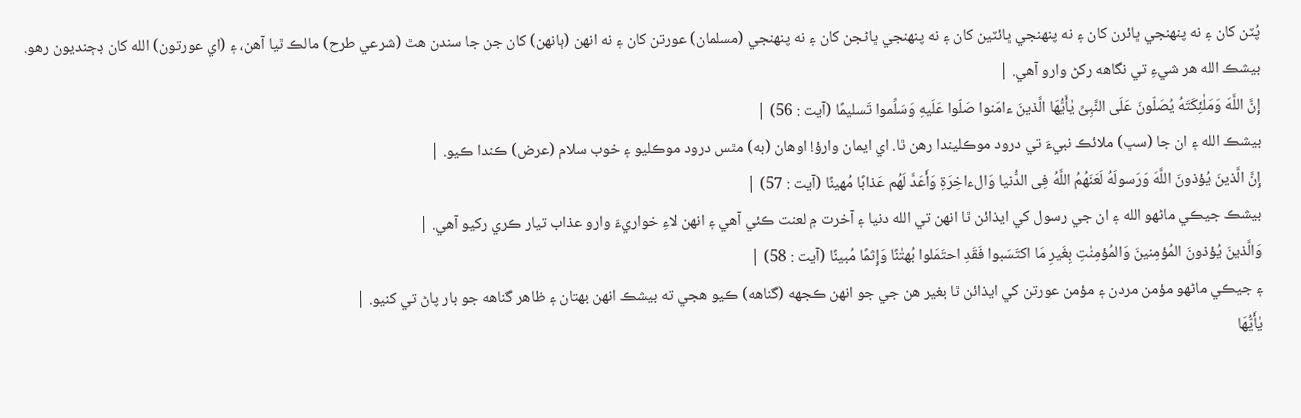پُٽن کان ۽ نه پنهنجي ڀائرن کان ۽ نه پنهنجي ڀائٽين کان ۽ نه پنهنجي ڀاڻجن کان ۽ نه پنهنجي (مسلمان) عورتن کان ۽ نه انهن (ٻانهن) کان جن جا سندن هٿ (شرعي طرح) مالڪ ٿيا آهن، ۽ (اي عورتون) الله کان ڊڄنديون رهو. بيشڪ الله هر شيءِ تي نگاهه رکڻ وارو آهي. |
إِنَّ اللَّهَ وَمَلٰئِكَتَهُ يُصَلّونَ عَلَى النَّبِىِّ يٰأَيُّهَا الَّذينَ ءامَنوا صَلّوا عَلَيهِ وَسَلِّموا تَسليمًا (آيت : 56) |
بيشڪ الله ۽ ان جا (سڀ) ملائڪ نبيءَ تي درود موڪليندا رهن ٿا. اي ايمان وارؤ! اوهان (به) مٿس درود موڪليو ۽ خوب سلام (عرض) ڪندا ڪيو. |
إِنَّ الَّذينَ يُؤذونَ اللَّهَ وَرَسولَهُ لَعَنَهُمُ اللَّهُ فِى الدُّنيا وَالءاخِرَةِ وَأَعَدَّ لَهُم عَذابًا مُهينًا (آيت : 57) |
بيشڪ جيڪي ماڻهو الله ۽ ان جي رسول کي ايذائن ٿا انهن تي الله دنيا ۽ آخرت ۾ لعنت ڪئي آهي ۽ انهن لاءِ خواريءَ وارو عذاب تيار ڪري رکيو آهي. |
وَالَّذينَ يُؤذونَ المُؤمِنينَ وَالمُؤمِنٰتِ بِغَيرِ مَا اكتَسَبوا فَقَدِ احتَمَلوا بُهتٰنًا وَإِثمًا مُبينًا (آيت : 58) |
۽ جيڪي ماڻهو مؤمن مردن ۽ مؤمن عورتن کي ايذائن ٿا بغير هن جي جو انهن ڪجهه (گناهه) ڪيو هجي ته بيشڪ انهن بهتان ۽ ظاهر گناهه جو بار پاڻ تي کنيو. |
يٰأَيُّهَا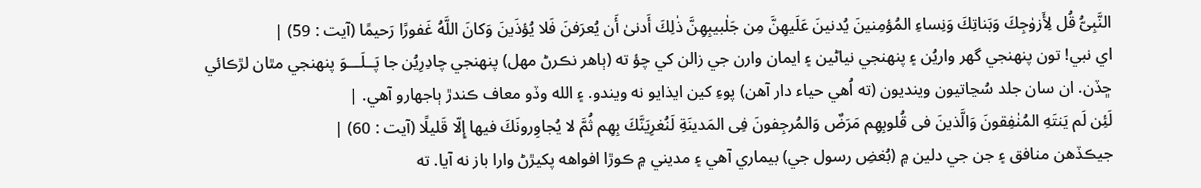النَّبِىُّ قُل لِأَزوٰجِكَ وَبَناتِكَ وَنِساءِ المُؤمِنينَ يُدنينَ عَلَيهِنَّ مِن جَلٰبيبِهِنَّ ذٰلِكَ أَدنىٰ أَن يُعرَفنَ فَلا يُؤذَينَ وَكانَ اللَّهُ غَفورًا رَحيمًا (آيت : 59) |
اي نبي! تون پنهنجي گهر واريُن ۽ پنهنجي نياڻين ۽ ايمان وارن جي زالن کي چؤ ته (ٻاهر نڪرڻ مهل) پنهنجي چادِرِيُن جا پَــلَـــوَ پنهنجي مٿان لڙڪائي ڇڏن. ان سان جلد سُڃاتيون وينديون (ته اُهي حياء دار آهن) پوءِ کين ايذايو نه ويندو. ۽ الله وڏو معاف ڪندڙ ٻاجهارو آهي. |
لَئِن لَم يَنتَهِ المُنٰفِقونَ وَالَّذينَ فى قُلوبِهِم مَرَضٌ وَالمُرجِفونَ فِى المَدينَةِ لَنُغرِيَنَّكَ بِهِم ثُمَّ لا يُجاوِرونَكَ فيها إِلّا قَليلًا (آيت : 60) |
جيڪڏهن منافق ۽ جن جي دلين ۾ (بُغضِ رسول جي) بيماري آهي ۽ مديني ۾ ڪوڙا افواهه پکيڙڻ وارا باز نه آيا. ته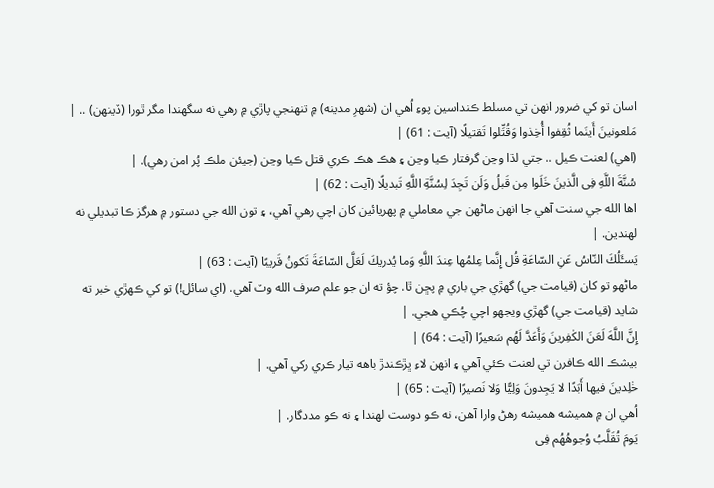اسان تو کي ضرور انهن تي مسلط ڪنداسين پوءِ اُهي ان (شهرِ مدينه) ۾ تنهنجي پاڙي ۾ رهي نه سگهندا مگر ٿورا (ڏينهن) .. |
مَلعونينَ أَينَما ثُقِفوا أُخِذوا وَقُتِّلوا تَقتيلًا (آيت : 61) |
(اهي) لعنت ڪيل .. جتي لڌا وڃن گرفتار ڪيا وڃن ۽ هڪ هڪ ڪري قتل ڪيا وڃن (جيئن ملڪ پُر امن رهي). |
سُنَّةَ اللَّهِ فِى الَّذينَ خَلَوا مِن قَبلُ وَلَن تَجِدَ لِسُنَّةِ اللَّهِ تَبديلًا (آيت : 62) |
اها الله جي سنت آهي جا انهن ماڻهن جي معاملي ۾ پهريائين کان اچي رهي آهي، ۽ تون الله جي دستور ۾ هرگز ڪا تبديلي نه لهندين. |
يَسـَٔلُكَ النّاسُ عَنِ السّاعَةِ قُل إِنَّما عِلمُها عِندَ اللَّهِ وَما يُدريكَ لَعَلَّ السّاعَةَ تَكونُ قَريبًا (آيت : 63) |
ماڻهو تو کان (قيامت جي) گھڙي جي باري ۾ پڇن ٿا. چؤ ته ان جو علم صرف الله وٽ آهي. (اي سائل!) تو کي ڪهڙي خبر ته شايد (قيامت جي) گھڙي ويجهو اچي چُڪي هجي. |
إِنَّ اللَّهَ لَعَنَ الكٰفِرينَ وَأَعَدَّ لَهُم سَعيرًا (آيت : 64) |
بيشڪ الله ڪافرن تي لعنت ڪئي آهي ۽ انهن لاءِ ڀڙڪندڙ باهه تيار ڪري رکي آهي. |
خٰلِدينَ فيها أَبَدًا لا يَجِدونَ وَلِيًّا وَلا نَصيرًا (آيت : 65) |
اُهي ان ۾ هميشه هميشه رهڻ وارا آهن، نه ڪو دوست لهندا ۽ نه ڪو مددگار. |
يَومَ تُقَلَّبُ وُجوهُهُم فِى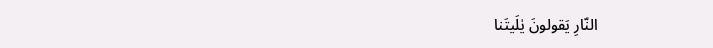النّارِ يَقولونَ يٰلَيتَنا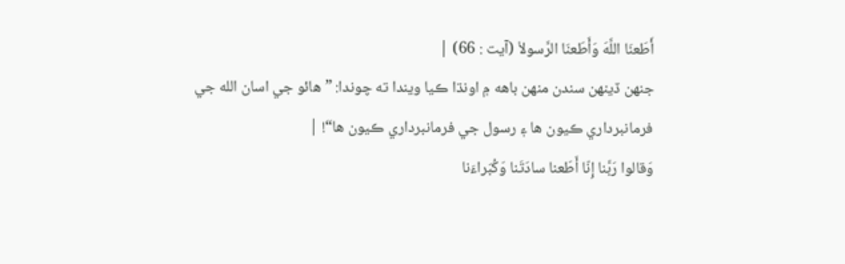أَطَعنَا اللَّهَ وَأَطَعنَا الرَّسولا۠ (آيت : 66) |
جنهن ڏينهن سندن منهن باهه ۾ اونڌا ڪيا ويندا ته چوندا: ”هائو جي اسان الله جي فرمانبرداري ڪيون ها ۽ رسول جي فرمانبرداري ڪيون ها“! |
وَقالوا رَبَّنا إِنّا أَطَعنا سادَتَنا وَكُبَراءَنا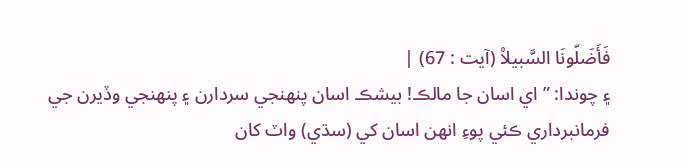فَأَضَلّونَا السَّبيلا۠ (آيت : 67) |
۽ چوندا: ”اي اسان جا مالڪ! بيشڪ اسان پنهنجي سردارن ۽ پنهنجي وڏيرن جي فرمانبرداري ڪئي پوءِ انهن اسان کي (سڌي) واٽ کان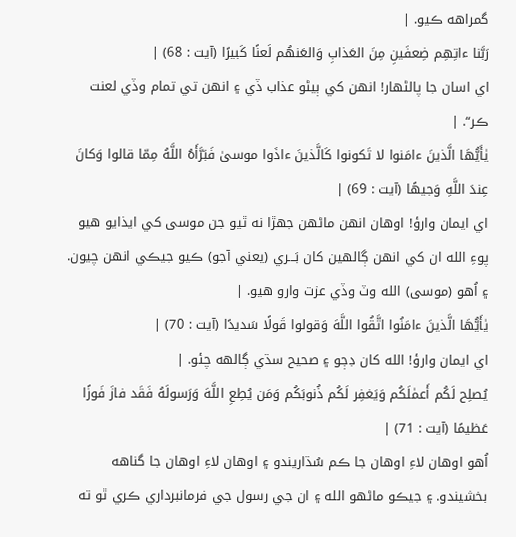گمراهه ڪيو. |
رَبَّنا ءاتِهِم ضِعفَينِ مِنَ العَذابِ وَالعَنهُم لَعنًا كَبيرًا (آيت : 68) |
اي اسان جا پالڻهار! انهن کي ٻيڻو عذاب ڏي ۽ انهن تي تمام وڏي لعنت ڪر“. |
يٰأَيُّهَا الَّذينَ ءامَنوا لا تَكونوا كَالَّذينَ ءاذَوا موسىٰ فَبَرَّأَهُ اللَّهُ مِمّا قالوا وَكانَ عِندَ اللَّهِ وَجيهًا (آيت : 69) |
اي ايمان وارؤ! اوهان انهن ماڻهن جهڙا نه ٿيو جن موسى کي ايذايو هيو پوءِ الله ان کي انهن ڳالهين کان بَـــري (يعني آجو) ڪيو جيڪي انهن چيون. ۽ اُهو (موسى) الله وٽ وڏي عزت وارو هيو. |
يٰأَيُّهَا الَّذينَ ءامَنُوا اتَّقُوا اللَّهَ وَقولوا قَولًا سَديدًا (آيت : 70) |
اي ايمان وارؤ! الله کان ڊڄو ۽ صحيح سڌي ڳالهه چئو. |
يُصلِح لَكُم أَعمٰلَكُم وَيَغفِر لَكُم ذُنوبَكُم وَمَن يُطِعِ اللَّهَ وَرَسولَهُ فَقَد فازَ فَوزًا عَظيمًا (آيت : 71) |
اُهو اوهان لاءِ اوهان جا ڪم سُڌاريندو ۽ اوهان لاءِ اوهان جا گناهه بخشيندو. ۽ جيڪو ماڻهو الله ۽ ان جي رسول جي فرمانبرداري ڪري ٿو ته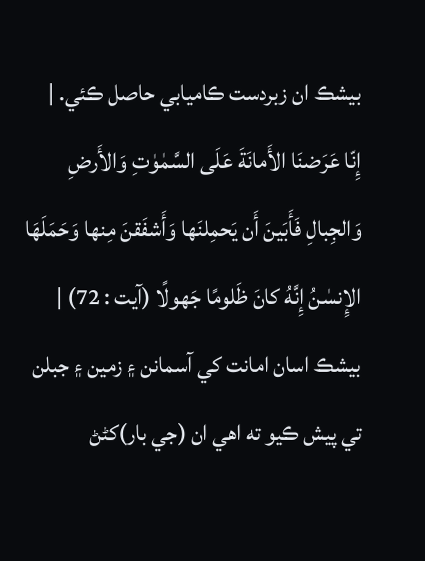بيشڪ ان زبردست ڪاميابي حاصل ڪئي. |
إِنّا عَرَضنَا الأَمانَةَ عَلَى السَّمٰوٰتِ وَالأَرضِ وَالجِبالِ فَأَبَينَ أَن يَحمِلنَها وَأَشفَقنَ مِنها وَحَمَلَهَا الإِنسٰنُ إِنَّهُ كانَ ظَلومًا جَهولًا (آيت : 72) |
بيشڪ اسان امانت کي آسمانن ۽ زمين ۽ جبلن تي پيش ڪيو ته اهي ان (جي بار)کڻڻ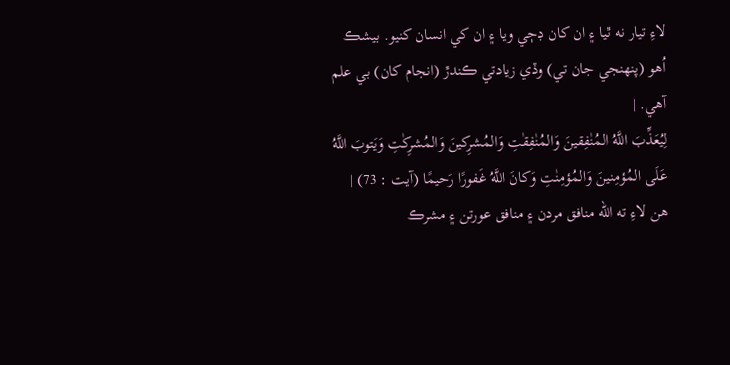لاءِ تيار نه ٿيا ۽ ان کان ڊڄي ويا ۽ ان کي انسان کنيو. بيشڪ اُهو (پنهنجي جان تي) وڏي زيادتي ڪندڙ (انجام کان) بي علم آهي. |
لِيُعَذِّبَ اللَّهُ المُنٰفِقينَ وَالمُنٰفِقٰتِ وَالمُشرِكينَ وَالمُشرِكٰتِ وَيَتوبَ اللَّهُ عَلَى المُؤمِنينَ وَالمُؤمِنٰتِ وَكانَ اللَّهُ غَفورًا رَحيمًا (آيت : 73) |
هن لاءِ ته الله منافق مردن ۽ منافق عورتن ۽ مشرڪ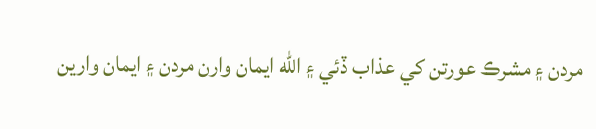مردن ۽ مشرڪ عورتن کي عذاب ڏئي ۽ الله ايمان وارن مردن ۽ ايمان وارين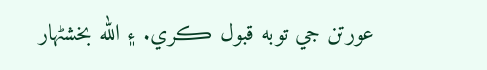عورتن جي توبه قبول ڪري. ۽ الله بخشڻهار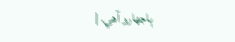ٻاجهارو آهي. |